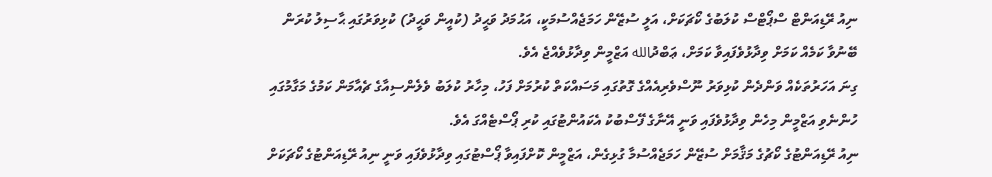ނިއު ރޭޑިއަންޓް ސްޕޯޓްސް ކުލަބުގެ ކޯޗަކަށް، އަލީ ސުޒޭން ހަމަޖެއްސުމަކީ، އަޙުމަދު ވަޙީދު (ކުއީން ވަޙީދު) ކުޅިވަރުގައި ޙާސިލު ކުރަން ބޭނުވާ ކަމެއް ކަމަށް ވިދާޅުވެފައިވާ ކަމަށް، ޢަބްދުالله އަޒްމީން ވިދާޅުވެއްޖެ އެވެ.
ގިނަ އަހަރުތަކެއް ވަންދެން ކުޅިވަރު ނޫސްވެރިއެއްގެ ގޮތުގައި މަސައްކަތް ކުރުމަށް ފަހު، މިހާރު ކުލަބު ވެލެންސިއާގެ ޗެއާމަން ކަމުގެ މަގާމުގައި ހުންނެވި އަޒްމީން މިހެން ވިދާޅުވެފައި ވަނީ އޭނާގެ ފޭސްބުކު އެކައުންޓުގައި ކުރި ޕޯސްޓެއްގަ އެވެ.
ނިއު ރޭޑިއަންޓުގެ ކޯޗުގެ މަޤާމަށް ސުޒޭން ހަމަޖެއްސުމާ ގުޅިގެން، އަޒްމީން ކޮށްފައިވާ ޕޯސްޓުގައި ވިދާޅުވެފައި ވަނީ ނިއު ރޭޑިއަންޓުގެ ކޯޗަކަށް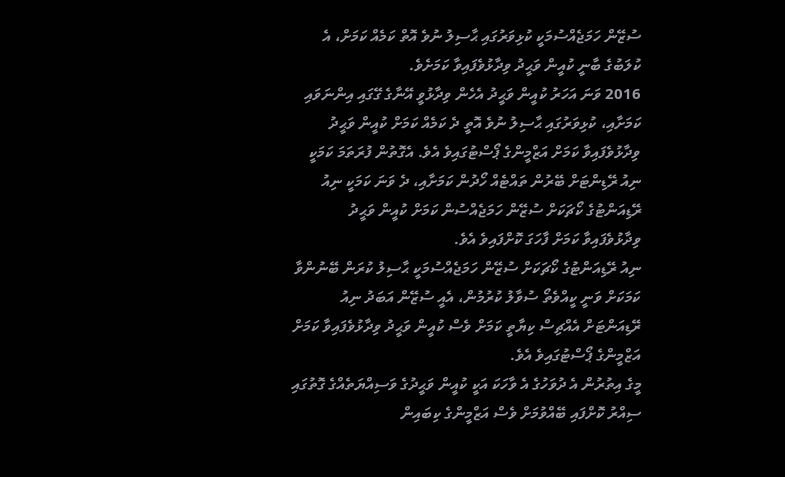ސުޒޭން ހަމަޖެއްސުމަކީ ކުޅިވަރުގައި ޙާސިލު ނުވެ އޮތް ކަމެއް ކަމަށް، އެ ކުލަބުގެ ބާނީ ކުއީން ވަޙީދު ވިދާޅުވެފައިވާ ކަމަށެވެ.
2016 ވަނަ އަހަރު ކުއީން ވަޙީދު އެހެން ވިދާޅުވީ އޭނާގެ ގޭގައި އިންނަވައި ކަމަށާއި، ކުޅިވަރުގައި ޙާސިލު ނުވެ އޮތީ ދެ ކަމެއް ކަމަށް ކުއީން ވަޙީދު ވިދާޅުވެފައިވާ ކަމަށް އަޒްމީންގެ ޕޯސްޓުގައިވެ އެވެ. އެގޮތުން ފުރަތަމަ ކަމަކީ ނިއު ރޭޑިންޓަށް ބޭރުން ތައްޓެއް ހޯދުން ކަމަށާއި، ދެ ވަނަ ކަމަކީ ނިއު ރޭޑިއަންޓުގެ ކޯޗަކަށް ސުޒޭން ހަމަޖެއްސުން ކަމަށް ކުއީން ވަޙީދު ވިދާޅުވެފައިވާ ކަމަށް ފާހަގަ ކޮށްފައިވެ އެވެ.
ނިއު ރޭޑިއަންޓުގެ ކޯޗަކަށް ސުޒޭން ހަމަޖެއްސުމަކީ ޙާސިލު ކުރަން ބޭނުންވާ ކަމަކަށް ވަނީ ކީއްވެތޯ ސުވާލު ކުރުމުން، އެއީ ސުޒޭން އަބަދު ނިއު ރޭޑިއަންޓަށް އެއްޗިސް ކިޔާތީ ކަމަށް ވެސް ކުއީން ވަޙީދު ވިދާޅުވެފައިވާ ކަމަށް އަޒްމީންގެ ޕޯސްޓުގައިވެ އެވެ.
މީގެ އިތުރުން އެ ދުވަހުގެ އެ ވާހަކަ އަކީ ކުއީން ވަޙީދުގެ ވަސިއްޔަތެއްގެ ގޮތުގައި ސިއްރު ކޮށްފައި ބޭއްވުމަށް ވެސް އަޒްމީންގެ ކިބައިން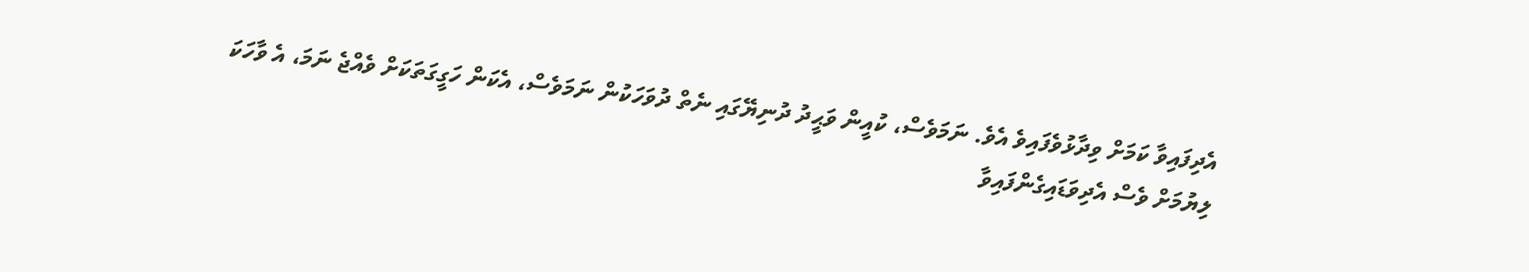އެދިފައިވާ ކަމަށް ވިދާޅުވެފައިވެ އެވެ. ނަމަވެސް، ކުއީން ވަޙީދު ދުނިޔޭގައި ނެތް ދުވަހަކުން ނަމަވެސް، އެކަން ހަގީގަތަކަށް ވެއްޖެ ނަމަ، އެ ވާހަކަ ލިޔުމަށް ވެސް އެދިވަޑައިގެންފައިވާ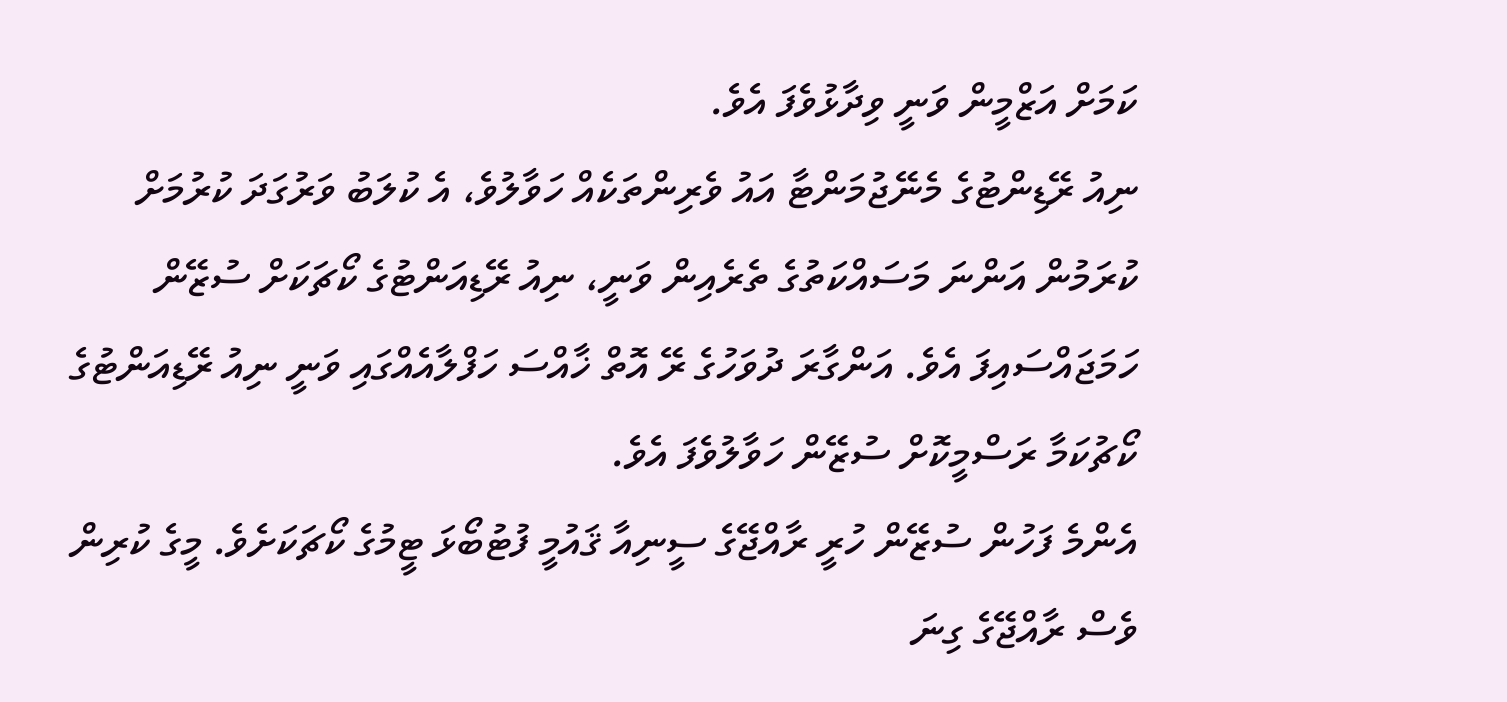ކަމަށް އަޒްމީން ވަނީ ވިދާޅުވެފަ އެވެ.
ނިއު ރޭޑިންޓުގެ މެނޭޖުމަންޓާ އައު ވެރިންތަކެއް ހަވާލުވެ، އެ ކުލަބު ވަރުގަދަ ކުރުމަށް ކުރަމުން އަންނަ މަސައްކަތުގެ ތެރެއިން ވަނީ، ނިއު ރޭޑިއަންޓުގެ ކޯޗަކަށް ސުޒޭން ހަމަޖައްސައިފަ އެވެ. އަންގާރަ ދުވަހުގެ ރޭ އޮތް ޚާއްސަ ހަފްލާއެއްގައި ވަނީ ނިއު ރޭޑިއަންޓުގެ ކޯޗުކަމާ ރަސްމީކޮށް ސުޒޭން ހަވާލުވެފަ އެވެ.
އެންމެ ފަހުން ސުޒޭން ހުރީ ރާއްޖޭގެ ސީނިއާ ޤައުމީ ފުޓުބޯޅަ ޓީމުގެ ކޯޗަކަށެވެ. މީގެ ކުރިން ވެސް ރާއްޖޭގެ ގިނަ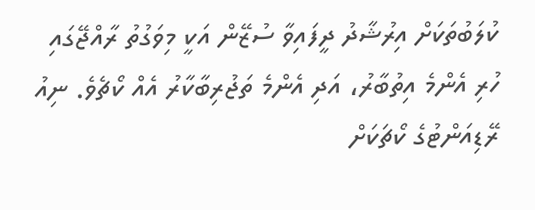ކުލަބުތަކަށް އިރުޝާދު ދީފައިވާ ސުޒޭން އަކީ މިވަގުތު ރާއްޖޭގައި ހުރި އެންމެ އިތުބާރު، އަދި އެންމެ ތަޖުރިބާކާރު އެއް ކޯޗެވެ. ނިއު ރޭޑިއަންޓުގެ ކޯޗަކަށް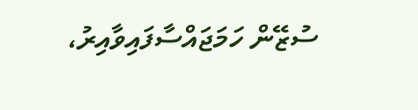ސުޒޭން ހަމަޖައްސާފައިވާއިރު،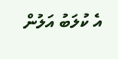އެ ކުލަބު އަލުން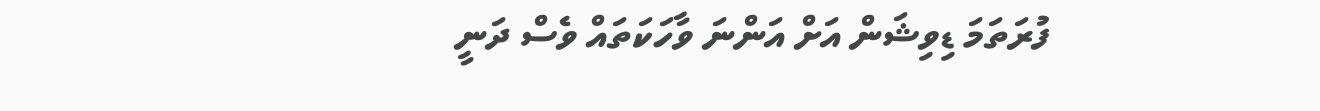ފުރަތަމަ ޑިވިޝަން އަށް އަންނަ ވާހަކަތައް ވެސް ދަނީ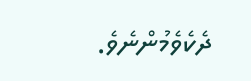ދެކެވެމުންނެވެ.